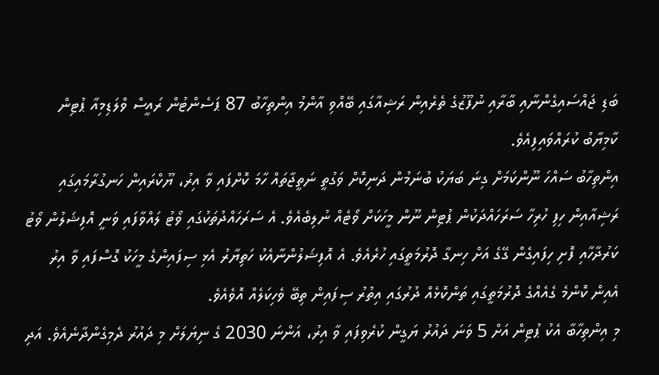ބަޑި ޖައްސައިގެންނާއި ބާރާއި ނުފޫޒުގެ ތެރެއިން ރަޝިއާގައި ބޭއްވި އާންމު އިންތިހާބު 87 ޕަސެންޓުން ރައީސް ވްލަޑިމިއާ ޕުޓިން ކާމިޔާބު ކުރައްވައިފިއެވެ.
އިންތިހާބު ސައްހަ ނޫންކަމަށް ގިނަ ބަޔަކު ބުނަމުން ދަނިކޮށް ވަގުތީ ނަތީޖާތައް ހާމަ ކޮށްފައި ވާ އިރު، ޔޫކްރައިން ހަނގުރާމައިގައި ރަޝިއާއިން ހިފި ހުރިހާ ސަރަހައްދަކުން ޕުޓިން ނޫން މީހަކަށް ވޯޓެއް ނުލިބެއެވެ. އެ ސަރަހައްދުތަކުގައި ވޯޓު ލައްވާފައި ވަނީ އޮފިޝަލުން ވޯޓު ކަރުދާހާއި ފޮށި ހިފައިގެން ގޭގެ އަށް ހިނގާ ދޮރުމަތީގައި ހުރެއެވެ. އެ އޮފިޝަލުންނާއެކު ހަތިޔާރު އެޅި ސިފައިންގެ މީހަކު ގޮސްފައި ވާ އިރު އެއިން ކޮންމެ ގެއެއްގެ ދޮރުމަތީގައި ތަންކޮޅެއް ދުރުގައި އިތުރު ސިފައިން ތިބޭ ވެހިކަލެއް އޮވެއެވެ.
މި އިންތިހާބާ އެކު ޕުޓިން އަށް 5 ވަނަ ދައުރު ޔަގީން ކުރެވިފައި ވާ އިރު، އަންނަ 2030 ގެ ނިޔަލަށް މި ދައުރު ދެމިގެންދާނެއެވެ. އަދި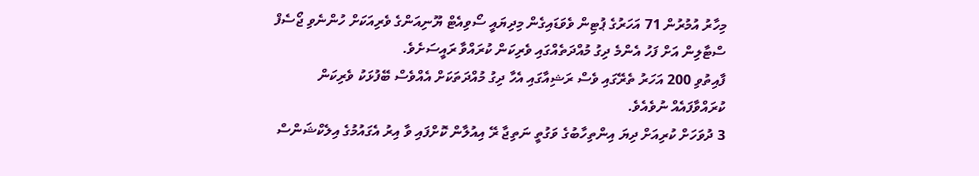މިހާރު އުމުރުން 71 އަހަރުގެ ޕުޓިން ވެވަޑައިގެން މިދިޔައީ ސޯވިއެޓް ޔޫނިއަންގެ ވެރިއަކަށް ހުންނެވި ޖޯސެފް ސްޓާލިން އަށް ފަހު އެންމެ ދިގު މުއްދަތެއްގައި ވެރިކަން ކުރައްވާ ރައީސަށެވެ.
ފާއިތުވި 200 އަހަރު ތެރޭގައި ވެސް ރަޝިއާގައި އެހާ ދިގު މުއްދަތަކަށް އެއްވެސް ބޭފުޅަކު ވެރިކަން ކުރައްވާފައެއް ނުވެއެވެ.
3 ދުވަހަށް ކުރިއަށް ދިޔަ އިންތިހާބުގެ ވަގުތީ ނަތިޖާ ރޭ އިއުލާން ކޮށްފައި ވާ އިރު އެގައުމުގެ އިލެކްޝަންސް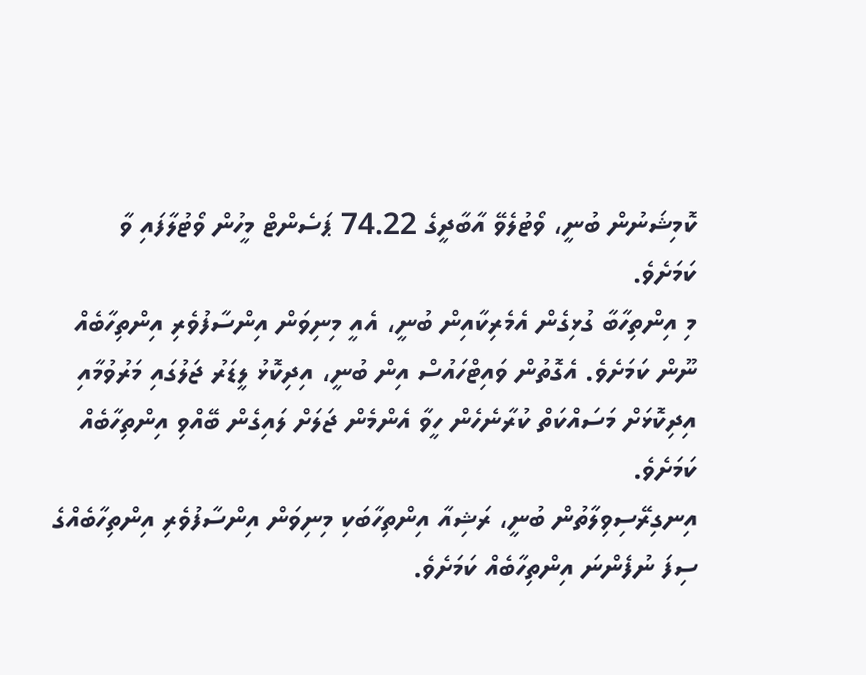ކޮމިޝަނުން ބުނީ، ވޯޓުލެވޭ އާބާދީގެ 74.22 ޕަސެންޓް މީހުން ވޯޓުލާފައި ވާ ކަމަށެވެ.
މި އިންތިހާބާ ގުޅިގެން އެމެރިކާއިން ބުނީ، އެއީ މިނިވަން އިންސާފުވެރި އިންތިހާބެއް ނޫން ކަމަށެވެ. އެގޮތުން ވައިޓްހައުސް އިން ބުނީ، އިދިކޮޅު ލީޑަރު ޖަލުގައި މަރުވުމާއި އިދިކޮޅަށް މަސައްކަތް ކުރާނެހެން ހީވާ އެންމެން ޖަލަށް ލައިގެން ބޭއްވި އިންތިހާބެއް ކަމަށެވެ.
އިނގިރޭސިވިލާތުން ބުނީ، ރަޝިއާ އިންތިހާބަކި މިނިވަން އިންސާފުވެރި އިންތިހާބެއްގެ ސިފަ ނުފެންނަ އިންތިހާބެއް ކަމަށެވެ.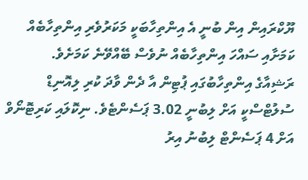ޔޫކްރައިން އިން ބުނީ އެ އިންތިހާބަކީ މަކަރުވެރި އިންތިހާބެއް ކަމަށާއި ސައްހަ އިންތިހާބެއް ނުވެސް ބޭއްވޭނެ ކަމަށެވެ.
ރަޝިއާގެ އިންތިހާބުގައި ޕުޓިން އާ ދެން ވާދަ ކުރި ލިއޮނިޑް ސުލުޓްސްކީ އަށް ލިބުނީ 3.02 ޕަސެންޓެވެ. ނިކޮލައި ކަރިޓޮނޯވް އަށް 4 ޕަސެންޓް ލިބުނު އިރު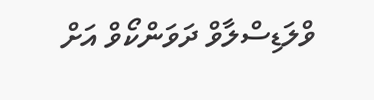ވްލަޑިސްލާވް ދަވަންކޯވް އަށް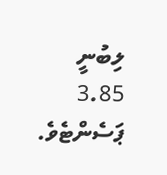ލިބުނީ 3.85 ޕަސެންޓެވެ.